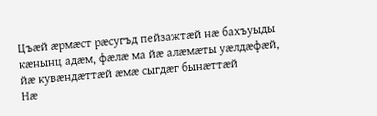Цъæй æрмæст рæсугъд пейзажтæй нæ бахъуыды кæнынц адæм, фæлæ ма йæ алæмæты уæлдæфæй, йæ кувæндæттæй æмæ сыгдæг бынæттæй
Нæ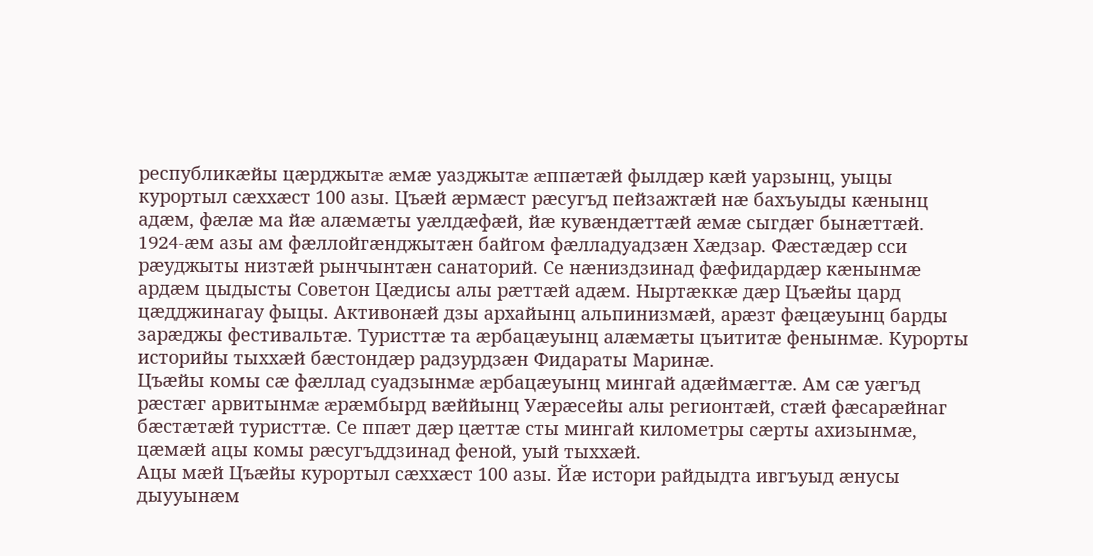республикæйы цæрджытæ æмæ уазджытæ æппæтæй фылдæр кæй уарзынц, уыцы курортыл сæххæст 100 азы. Цъæй æрмæст рæсугъд пейзажтæй нæ бахъуыды кæнынц адæм, фæлæ ма йæ алæмæты уæлдæфæй, йæ кувæндæттæй æмæ сыгдæг бынæттæй. 1924-æм азы ам фæллойгæнджытæн байгом фæлладуадзæн Хæдзар. Фæстæдæр сси рæуджыты низтæй рынчынтæн санаторий. Се нæниздзинад фæфидардæр кæнынмæ ардæм цыдысты Советон Цæдисы алы рæттæй адæм. Ныртæккæ дæр Цъæйы цард цæдджинагау фыцы. Активонæй дзы архайынц альпинизмæй, арæзт фæцæуынц барды зарæджы фестивальтæ. Туристтæ та æрбацæуынц алæмæты цъититæ фенынмæ. Курорты историйы тыххæй бæстондæр радзурдзæн Фидараты Маринæ.
Цъæйы комы сæ фæллад суадзынмæ æрбацæуынц мингай адæймæгтæ. Ам сæ уæгъд рæстæг арвитынмæ æрæмбырд вæййынц Уæрæсейы алы регионтæй, стæй фæсарæйнаг бæстæтæй туристтæ. Се ппæт дæр цæттæ сты мингай километры сæрты ахизынмæ, цæмæй ацы комы рæсугъддзинад феной, уый тыххæй.
Ацы мæй Цъæйы курортыл сæххæст 100 азы. Йæ истори райдыдта ивгъуыд æнусы дыууынæм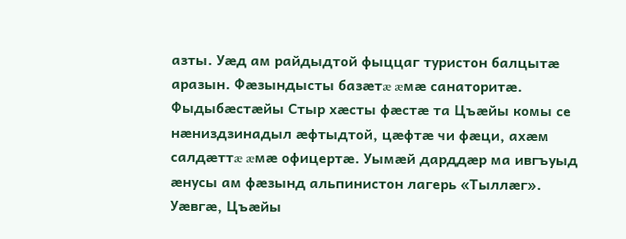азты. Уæд ам райдыдтой фыццаг туристон балцытæ аразын. Фæзындысты базæтæ æмæ санаторитæ. Фыдыбæстæйы Стыр хæсты фæстæ та Цъæйы комы се нæниздзинадыл æфтыдтой, цæфтæ чи фæци, ахæм салдæттæ æмæ офицертæ. Уымæй дарддæр ма ивгъуыд æнусы ам фæзынд альпинистон лагерь «Тыллæг». Уæвгæ, Цъæйы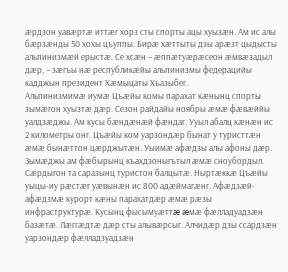æрдзон уавæртæ иттæг хорз сты спорты ацы хуызæн. Ам ис алы бæрзæнды 50 хохы цъуппы. Бирæ хæттыты дзы арæзт цыдысты альпинизмæй ерыстæ. Се хсæн – æппæтуæрæсеон æмвæзадыл дæр, – зæгъы нæ республикæйы альпинизмы федерацийы кадджын президент Хæмыцаты Хъазыбег.
Альпинизмимæ иумæ Цъæйы комы парахат кæнынц спорты зымæгон хуызтæ дæр. Сезон райдайы ноябры æмæ фæвæййы уалдзæджы. Ам кусы бæндæнæй фæндаг. Ууыл абалц кæнæн ис 2 километры онг. Цъæйы ком уарзондæр бынат у туристтæн æмæ бынæттон цæрджытæн. Уыимæ афæдзы алы афоны дæр. Зымæджы ам фæбырынц къахдзоныгътыл æмæ сноубордыл. Сæрдыгон та саразынц туристон балцытæ. Ныртæккæ Цъæйы уыцы-иу рæстæг уæвынæн ис 800 адæймагæнг. Афæдзæй-афæдзмæ курорт кæны парахатдæр æмæ рæзы инфраструктурæ. Кусынц фысымуæттæ æмæ фæлладуадзæн базæтæ. Лæггæдтæ дæр сты алывæрсыг. Алчидæр дзы ссардзæн уарзондæр фæлладзуадзæн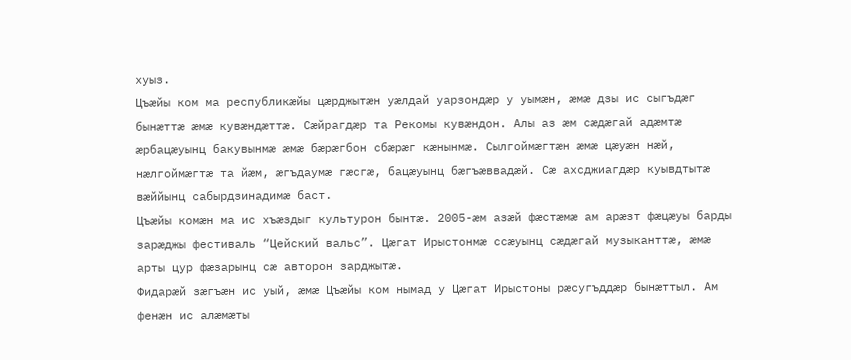хуыз.
Цъæйы ком ма республикæйы цæрджытæн уæлдай уарзондæр у уымæн, æмæ дзы ис сыгъдæг бынæттæ æмæ кувæндæттæ. Сæйрагдæр та Рекомы кувæндон. Алы аз æм сæдæгай адæмтæ æрбацæуынц бакувынмæ æмæ бæрæгбон сбæрæг кæнынмæ. Сылгоймæгтæн æмæ цæуæн нæй, нæлгоймæгтæ та йæм, æгъдаумæ гæсгæ, бацæуынц бæгъæввадæй. Сæ ахсджиагдæр куывдтытæ вæййынц сабырдзинадимæ баст.
Цъæйы комæн ма ис хъæздыг культурон бынтæ. 2005-æм азæй фæстæмæ ам арæзт фæцæуы барды зарæджы фестиваль “Цейский вальс”. Цæгат Ирыстонмæ ссæуынц сæдæгай музыканттæ, æмæ арты цур фæзарынц сæ авторон зарджытæ.
Фидарæй зæгъæн ис уый, æмæ Цъæйы ком нымад у Цæгат Ирыстоны рæсугъддæр бынæттыл. Ам фенæн ис алæмæты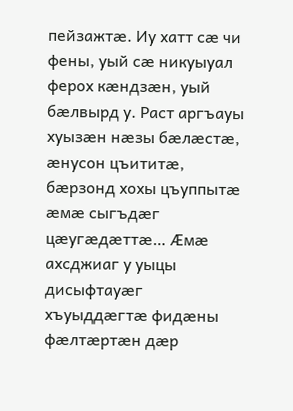пейзажтæ. Иу хатт сæ чи фены, уый сæ никуыуал ферох кæндзæн, уый бæлвырд у. Раст аргъауы хуызæн нæзы бæлæстæ, æнусон цъититæ, бæрзонд хохы цъуппытæ æмæ сыгъдæг цæугæдæттæ… Æмæ ахсджиаг у уыцы дисыфтауæг хъуыддæгтæ фидæны фæлтæртæн дæр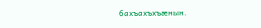бахъахъхъæнын.